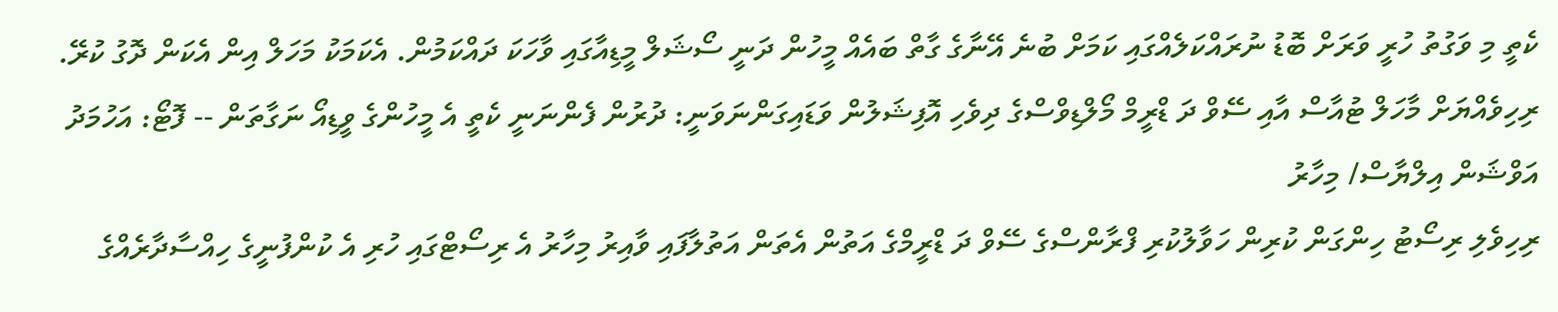ކެތީ މި ވަގުތު ހުރީ ވަރަށް ބޮޑު ނުރައްކަލެއްގައި ކަމަށް ބުނެ އޭނާގެ ގާތް ބައެއް މީހުން ދަނީ ސޯޝަލް މީޑިއާގައި ވާހަކަ ދައްކަމުން. އެކަމަކު މަހަލް އިން އެކަން ދޮގު ކުރޭ.
ރިހިވެއްޔަށް މާހަލް ޓުއާސް އާއި ސޭވް ދަ ޑްރީމް މޯލްޑިވްސްގެ ދިވެހި އޮފިޝަލުން ވަޑައިގަންނަވަނީ: ދުރުން ފެންނަނީ ކެތީ އެ މީހުންގެ ވީޑިއޯ ނަގާތަން -- ފޮޓޯ: އަހުމަދު އަވްޝަން އިލްޔާސް/ މިހާރު
ރިހިވެލި ރިސޯޓު ހިންގަން ކުރިން ހަވާލުކުރި ފްރާންސްގެ ސޭވް ދަ ޑްރީމްގެ އަތުން އެތަން އަތުލާފައި ވާއިރު މިހާރު އެ ރިސޯޓްގައި ހުރި އެ ކުންފުނީގެ ހިއްސާދާރެއްގެ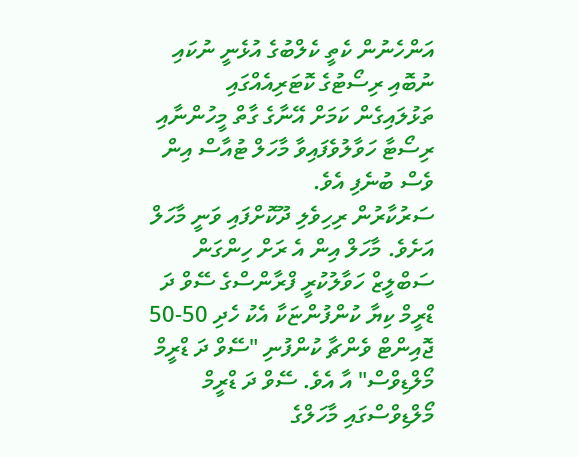އަންހެނުން ކެތީ ކެލްބުގެ އުޅެނީ ނުކައި ނުބޮއި ރިސޯޓުގެ ކޮޓަރިއެއްގައި ތަޅުލައިގެން ކަމަށް އޭނާގެ ގާތް މީހުންނާއި ރިސޯޓާ ހަވާލުވެފައިވާ މާހަލް ޓުއާސް އިން ވެސް ބުނެފި އެވެ.
ސަރުކާރުން ރިހިވެލި ދޫކޮށްފައި ވަނީ މާހަލް އަށެވެ. މާހަލް އިން އެ ރަށް ހިންގަން ސަބްލީޒް ހަވާލުކުރީ ފްރާންސްގެ ސޭވް ދަ ޑްރީމް ކިޔާ ކުންފުންޏަކާ އެކު ހެދި 50-50 ޖޮއިންޓް ވެންޗާ ކުންފުނި "ސޭވް ދަ ޑްރީމް މޯލްޑިވްސް" އާ އެވެ. ސޭވް ދަ ޑްރީމް މޯލްޑިވްސްގައި މާހަލްގެ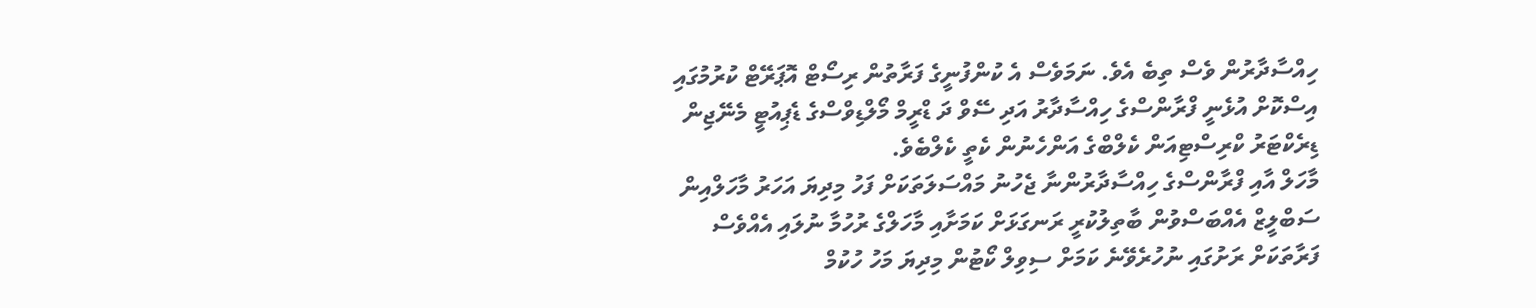ހިއްސާދާރުން ވެސް ތިބެ އެވެ. ނަމަވެސް އެ ކުންފުނީގެ ފަރާތުން ރިސޯޓް އޮޕަރޭޓް ކުރުމުގައި އިސްކޮށް އުޅެނީ ފްރާންސްގެ ހިއްސާދާރު އަދި ސޭވް ދަ ޑްރީމް މޯލްޑިވްސްގެ ޑެޕިއުޓީ މެނޭޖިން ޑިރެކްޓަރު ކްރިސްޓިއަން ކެލްބްގެ އަންހެނުން ކެތީ ކެލްބެވެ.
މާހަލް އާއި ފްރާންސްގެ ހިއްސާދާރުންނާ ޖެހުނު މައްސަލަތަކަށް ފަހު މިދިޔަ އަހަރު މާހަލްއިން ސަބްލީޒް އެއްބަސްވުން ބާތިލުކުރީ ރަނގަޅަށް ކަމަށާއި މާހަލްގެ ރުހުމާ ނުލައި އެއްވެސް ފަރާތަކަށް ރަށުގައި ނުހުރެވޭނެ ކަމަށް ސިވިލް ކޯޓުން މިދިޔަ މަހު ހުކުމް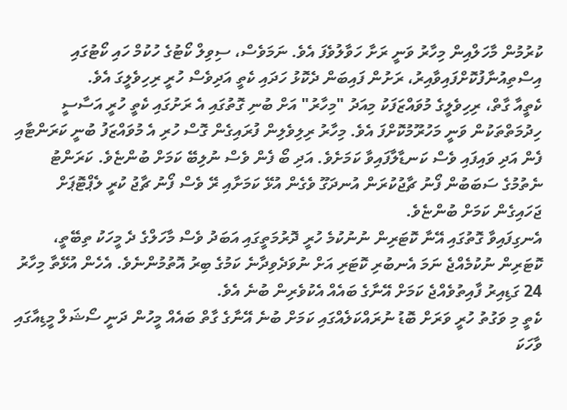ކުރުމުން މާހަލްއިން މިހާރު ވަނީ ރަށާ ހަވާލުވެފަ އެވެ. ނަމަވެސް، ސިވިލް ކޯޓުގެ ހުކުމް ހައި ކޯޓުގައި އިސްތިއުނާފުކޮށްފައިވާއިރު، ރަށުން ފައިބަން ދެކޮޅު ހަދައި ކެތީ އަދިވެސް ހުރީ ރިހިވެލީގަ އެވެ.
ކެތީއާ ގާތް، ރިހިވެލީގެ މުވައްޒަފަކު މިއަދު "މިހާރު" އަށް ބުނި ގޮތުގައި އެ ރަށުގައި ކެތީ ހުރީ އަސާސީ ހިދުމަތްތަކުން ވަނީ މަހުރޫމުކޮށްފަ އެވެ. މިހާރު ރިލިވެލިން ފުރައިގެން ގޮސް ހުރި އެ މުވައްޒަފު ބުނީ ކަރަންޓާއި ފެން އަދި ވައިފައި ވެސް ކަނޑާލާފައިވާ ކަމަށެވެ. އަދި ބޯ ފެން ވެސް ނުލިބޭ ކަމަށް ބުންޏެވެ. ކަރަންޓު ނެތުމުގެ ސަބަބުން ފޯނު ޗާޖުކުރަން އުނދަގޫ ވެގެން އުޅޭ ކަމަށާއި ރޭ ވެސް ފޯނު ޗާޖު ކުރީ ލެޕްޓޮޕަށް ޖަހައިގެން ކަމަށް ބުންޏެވެ.
އެނގިފައިވާ ގޮތުގައި އޭނާ ކޮޓަރިން ނުނުކުމެ ހުރީ ދޮރުމަތީގައި އަބަދު ވެސް މާހަލްގެ ދެ މީހަކު ތިބޭތީ، ކޮޓަރިން ނުކުމެއްޖެ ނަމަ އެނބުރި ކޮޓަރި އަށް ނުވަދެވިދާނެ ކަމުގެ ބިރު އޮތުމުންނެވެ. އެހެން އުޅޭތާ މިހާރު 24 ގަޑިއިރު ފާއިތުވެއްޖެ ކަމަށް އޭނާގެ ބައެއް އެކުވެރިން ބުނެ އެވެ.
ކެތީ މި ވަގުތު ހުރީ ވަރަށް ބޮޑު ނުރައްކަލެއްގައި ކަމަށް ބުނެ އޭނާގެ ގާތް ބައެއް މީހުން ދަނީ ސޯޝަލް މީޑިއާގައި ވާހަކަ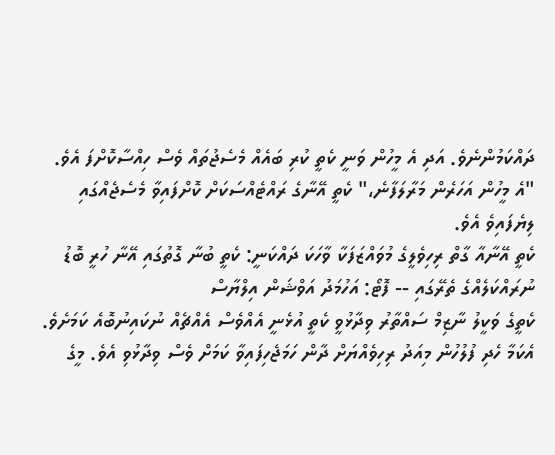ދައްކަމުންނެވެ. އަދި އެ މީހުން ވަނީ ކެތީ ކުރި ބައެއް މެސެޖުތައް ވެސް ހިއްސާކޮށްފަ އެވެ.
"އެ މީހުން އަހަރެން މަރާލަފާނެ،" ކެތީ އޭނާގެ ރައްޓެއްސަކަށް ކޮށްފައިވާ މެސެޖެއްގައި ލިޔެފައިވެ އެވެ.
ކެތީ އޭނާއާ ގާތް ރިހިވެލީގެ މުވައްޒަފަކާ ވާހަކަ ދައްކަނީ: ކެތީ ބުނާ ގޮތުގައި އޭނާ ހުރީ ބޮޑު ނުރައްކަލެއްގެ ތެރޭގައި -- ފޮޓޯ: އަހުމަދު އަވްޝަން އިލްޔާސް
ކެތީގެ ވަކީލު ނާޒިމް ސައްތާރު ވިދާޅުވީ ކެތީ އުޅެނީ އެއްވެސް އެއްޗެއް ނުކައިނުބޮއެ ކަމަށެވެ. އެކަމާ ހެދި ފުލުހުން މިއަދު ރިހިވެއްޔަށް ދާން ހަމަޖެހިފައިވާ ކަމަށް ވެސް ވިދާޅުވި އެވެ. މީގެ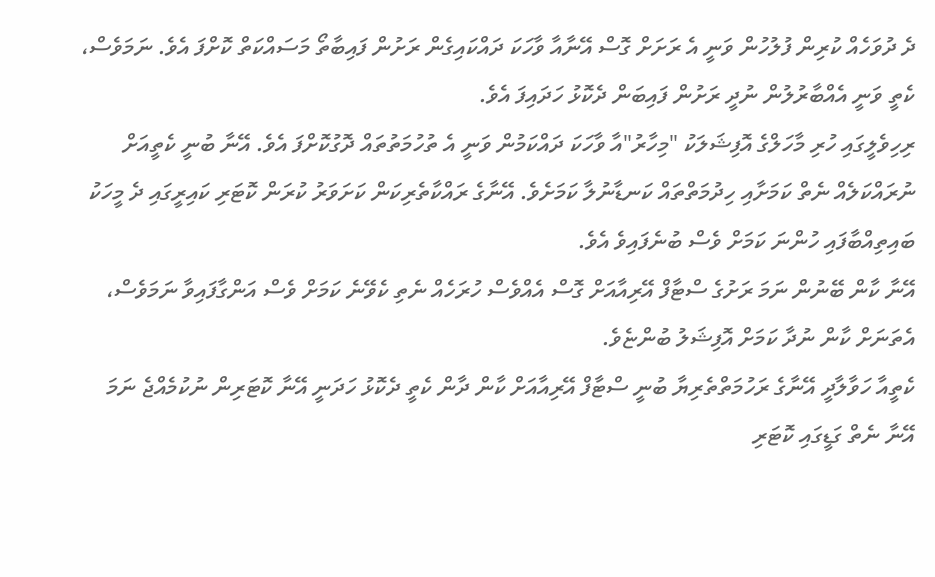ދެ ދުވަހެއް ކުރިން ފުލުހުން ވަނީ އެ ރަށަށް ގޮސް އޭނާއާ ވާހަކަ ދައްކައިގެން ރަށުން ފައިބާތޯ މަސައްކަތް ކޮށްފަ އެވެ. ނަމަވެސް، ކެތީ ވަނީ އެއްބާރުލުން ނުދީ ރަށުން ފައިބަން ދެކޮޅު ހަދައިފަ އެވެ.
ރިހިވެލީގައި ހުރި މާހަލްގެ އޮފިޝަލަކު "މިހާރު"އާ ވާހަކަ ދައްކަމުން ވަނީ އެ ތުހުމަތުތައް ދޮގުކޮށްފަ އެވެ. އޭނާ ބުނީ ކެތީއަށް ނުރައްކަލެއް ނެތް ކަމަށާއި ހިދުމަތްތައް ކަނޑާނުލާ ކަމަށެވެ. އޭނާގެ ރައްކާތެރިކަން ކަށަވަރު ކުރަން ކޮޓަރި ކައިރީގައި ދެ މީހަކު ބައިތިއްބާފައި ހުންނަ ކަމަށް ވެސް ބުނެފައިވެ އެވެ.
އޭނާ ކާން ބޭނުން ނަމަ ރަށުގެ ސްޓާފް އޭރިއާއަށް ގޮސް އެއްވެސް ހުރަހެއް ނެތި ކެވޭނެ ކަމަށް ވެސް އަންގާފައިވާ ނަމަވެސް، އެތަނަށް ކާން ނުދާ ކަމަށް އޮފިޝަލު ބުންޏެވެ.
ކެތީއާ ހަވާލާދީ އޭނާގެ ރަހުމަތްތެރިޔާ ބުނީ ސްޓާފް އޭރިއާއަށް ކާން ދާން ކެތީ ދެކޮޅު ހަދަނީ އޭނާ ކޮޓަރިން ނުކުމެއްޖެ ނަމަ އޭނާ ނެތް ގަޑީގައި ކޮޓަރި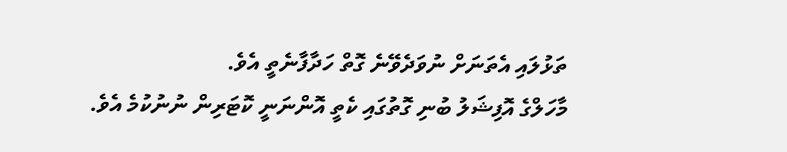ތަޅުލައި އެތަނަށް ނުވަދެވޭނެ ގޮތް ހަދާފާނެތީ އެވެ.
މާހަލްގެ އޮފިޝަލު ބުނި ގޮތުގައި ކެތީ އޮންނަނީ ކޮޓަރިން ނުނުކުމެ އެވެ.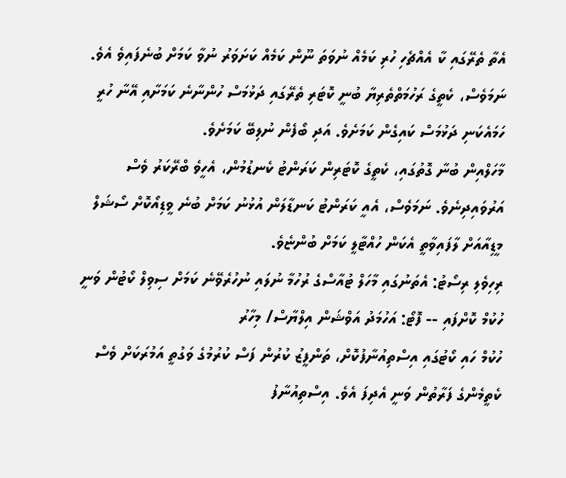އެތާ ތެރޭގައި ކާ އެއްޗެހި ހުރި ކަމެއް ނުވަތަ ނޫން ކަމެއް ކަށަވަރު ނުވާ ކަމަށް ބުނެފައިވެ އެވެ. ނަމަވެސް، ކެތީގެ ރަހުމަތްތެރިޔާ ބުނީ ކޮޓަރި ތެރޭގައި ދަޅުމަސް ހުންނާނެ ކަމަށާއި އޭނާ ހުރީ ހަމައެކަނި ދަޅުމަސް ކައިގެން ކަމަށެވެ. އަދި ބޯފެން ނުލިބޭ ކަމަށެވެ.
މާހަލްއިން ބުނާ ގޮތުގައި، ކެތީގެ ކޮޓަރިން ކަރަންޓު ކެނޑުމުން، އެހީވެ ބްރޭކަރު ވެސް އަރުވައިދިނެވެ. ނަމަވެސް، އެއީ ކަރަންޓު ކަނޑާލަން އުޅުނު ކަމަށް ބުނެ ވީޑިއޯކޮށް ސޯޝަލް މީޑިއާއަށް ލާފައިވާތީ އެކަން ހުއްޓާލީ ކަމަށް ބުންޏެވެ.
ރިހިވެލި ރިސޯޓު: އެތަނުގައި މާހަލް ޓުއާސްގެ ރުހުމާ ނުލައި ނުހުރެވޭނެ ކަމަށް ސިވިލް ކޯޓުން ވަނީ ހުކުމް ކޮށްފައި -- ފޮޓޯ: އަހުމަދު އަވްޝަން އިލްޔާސް/ މިހާރު
ހުކުމް ހައި ކޯޓުގައި އިސްތިއުނާފުކޮށް، ތަންފީޒު ކުރުން ފަސް ކުރުމުގެ ވަގުތީ އަމުރަކަށް ވެސް ކެތީމެންގެ ފަރާތުން ވަނީ އެދިފަ އެވެ. އިސްތިއުނާފު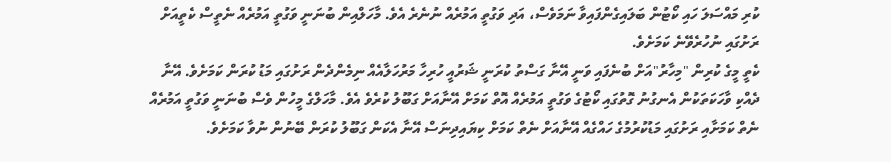ކުރި މައްސަލަ ހައި ކޯޓުން ބަލައިގެންފައިވާ ނަމަވެސް، އަދި ވަގުތީ އަމުރެއް ނުނެރެ އެވެ. މާހަލްއިން ބުނަނީ ވަގުތީ އަމުރެއް ނެތީސް ކެތީއަށް ރަށުގައި ނުހުރެވޭނެ ކަމަށެވެ.
ކެތީ މީގެ ކުރިން "މިހާރު"އަށް ބުނެފައި ވަނީ އޭނާ ގަސްތު ކުރަނީ ޝަރުއީ ހުރިހާ މަރުހަލާއެއް ނިމެންދެން ރަށުގައި މަޑު ކުރަން ކަމަށެވެ. އޭނާ ދެއްކި ވާހަކަތަކުން އެނގުނު ގޮތުގައި ކޯޓުގެ ވަގުތީ އަމުރެއް އޮތް ކަމަށް އޭނާއަށް ގަބޫލު ކުރެވެ އެވެ. މާހަލްގެ މީހުން ވެސް ބުނަނީ ވަގުތީ އަމުރެއް ނެތް ކަމަށާއި ރަށުގައި މަޑުކުރުމުގެ ހައްގެއް އޭނާއަށް ނެތް ކަމަށް ކިޔައިދިނަސް އޭނާ އެކަން ގަބޫލު ކުރަން ބޭނުން ނުވާ ކަމަށެވެ.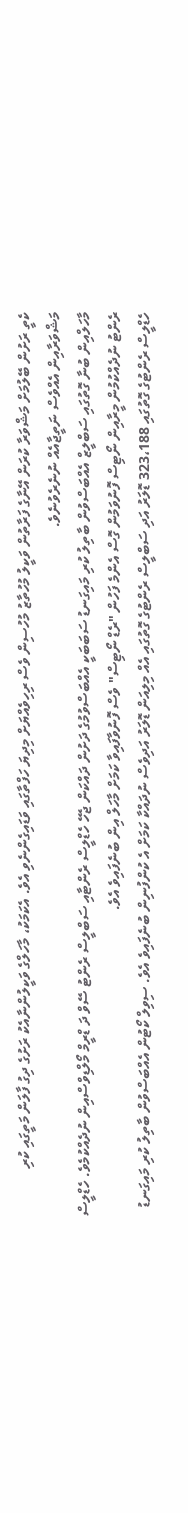ކެތީ ރަށުން ބޭލުމަށް މަޝްވަރާ ކުރަން އޭނާގެ ފަރާތުން ވަކީލު މުހުތާޒު މުހުސިން ވެސް ރިހިވެއްޔަށް މިދިޔަ ހަފްތާގައި ވަޑައިގެންނެވި އެވެ. އެކަމަކު، މާހަލްގެ ވަކީލުންނާއެކު ރަށުގެ ދިގު ފާލަން މަތީގައި ކުރި މަޝްވަރާއިން އެއްވެސް ނަތީޖާއެއް ނުނެރެވުނެވެ.
މާހަލްއިން ބުނާ ގޮތުގައި ސަބްލީޒް އެއްބަސްވުން ބާތިލު ކުރި މައިގަނޑު ސަބަބަކީ އެއްބަސްވުމުގެ ދަށުން ދައްކަން ޖެހޭ ހެޑްލީސް ރެންޓާއި ސަބްލީސް ރެންޓު ސޭވް ދަ ޑްރީމް މޯލްޑިވްސްއިން ނުދެއްކުމެވެ. ހެޑްލީސް ރެންޓު ނުދެއްކުމުން މީރާއިން ނޯޓިސް ފޮނުވަމުން ގޮސް އެންމެ ފަހުން "ރެޑް ނޯޓިސް" ވެސް ފޮނުވާފައިވާ ކަމަށް މާހަލް އިން ބުނެފައިވެ އެވެ.
ހެޑްލީސް ރެންޓުގެ ގޮތުގައި 323،188 ޑޮލަރު އަދި ސަބްލީސް ރެންޓުގެ ގޮތުގައި އެއް މިލިއަން ޑޮލަރު އަދިވެސް ނުދައްކާ ކަމަށް އެ ކުންފުނިން ބުނެފައިވެ އެވެ. ސިވިލް ކޯޓުން އެއްބަސްވުން ބާތިލު ކުރި މައިގަނޑު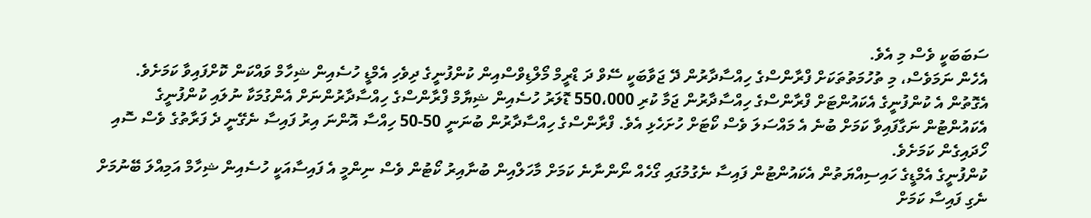ސަބަބަކީ ވެސް މި އެވެ.
އެހެން ނަމަވެސް، މި ތުހުމަތުތަކަށް ފްރާންސްގެ ހިއްސާދާރުން ދޭ ޖަވާބަކީ ސޭވް ދަ ޑްރީމް މޯލްޑިވްސްއިން ކުންފުނީގެ ދިވެހި އެމްޑީ ހުސެއިން ޝިހާމް ވައްކަން ކޮށްފައިވާ ކަމަށެވެ. އެގޮތުން އެ ކުންފުނީގެ އެކައުންޓަށް ފްރާންސްގެ ހިއްސާދާރުން ޖަމާ ކުރި 550،000 ޑޮލަރު ހުސެއިން ޝިޔާމް ފްރާންސްގެ ހިއްސާދާރުންނަށް އެންގުމަކާ ނުލައި ކުންފުނީގެ އެކައުންޓުން ނަގާފައިވާ ކަމަށް ބުނެ އެ މައްސަލަ ވެސް ކޯޓަށް ހުށަހެޅި އެވެ. ފްރާންސްގެ ހިއްސާދާރުން ބުނަނީ 50-50 ހިއްސާ އޮންނަ އިރު ފައިސާ ނެގޭނީ ދެ ފަރާތުގެ ވެސް ސޮއި ހޯދައިގެން ކަމަށެވެ.
ކުންފުނީގެ އެމްޑީގެ ހައިސިއްޔަތުން އެކައުންޓުން ފައިސާ ނެގުމުގައި ގޯހެއް ނޯންނާނެ ކަމަށް މާހަލްއިން ބުނާއިރު ކޯޓުން ވެސް ނިންމީ އެ ފައިސާއަކީ ހުސެއިން ޝިހާމް އަމިއްލަ ބޭނުމަށް ނެގި ފައިސާ ކަމަށް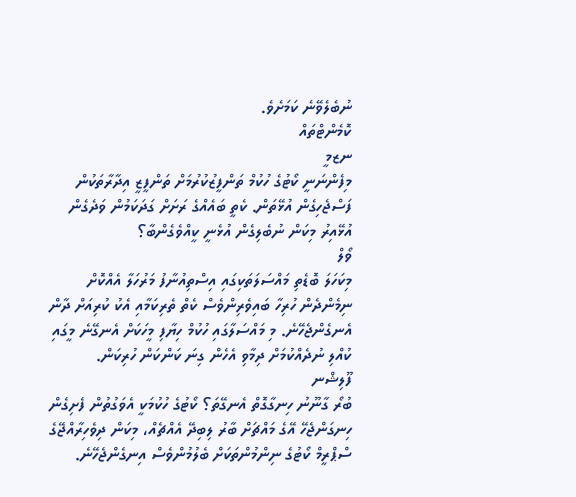ނުބެލެވޭނެ ކަމަށެވެ.
ކޮމެންޓްތައް
ނޒމީ
މިފެންނަނީ ކޯޓުގެ ހުކުމް ތަންފީޒުކުރުމަށް ތަންފީޒީ އިދާރާތަކުން ފަސްޖެހިގެން އުޅޭތަން. ކެތީ ބައެއްގެ ރަށަށް ގަދަކަމުން ވަދެގެން އުޅޭއިރު މިކަން ނުބެލިގެން އުޅެނީ ކީއްވެގެންބާ؟
ވޯލް
މިކަހަލަ ބޮޑެތި މައްސަލަތަކިގައި އިސްތިއުނާފު މަރުހަލާ އެއްކޮށް ނިމެންދެން ހުރިހާ ބައިވެރިންވެސް ކެތް ތެރިކަމާއި އެކު ކުރިއަށް ދާން އެނގެންޖެހޭނެ. މި މައްސަލާގައި ހުކުމް ހިޔާފި މީހަކަށް އެނގޭނެ މީގައި ކުއްލި ނުދެއްކުމަށް ދިމާވި އެހެން ގިނަ ކަންކަން ހުރިކަން.
ފޫލިޝްނ
ބުރޯ ގާނޫނު ހިނގާގޮތް އެނގޭތަ؟ ކޯޓުގެ ހުކުމަކީ އެވަގުތުން ފެށިގެން ހިނގަންޖެހޭ އޭގެ މައްޗަށް ބާރު ލިބިދޭ އެއްޗެއް، މިކަން ދިވެހިރާއްޖޭގެ ސްޕްރީމް ކޯޓުގެ ނިންމުންތަކަށް ބެލުމުންވެސް އިނގެންޖެހޭނެ.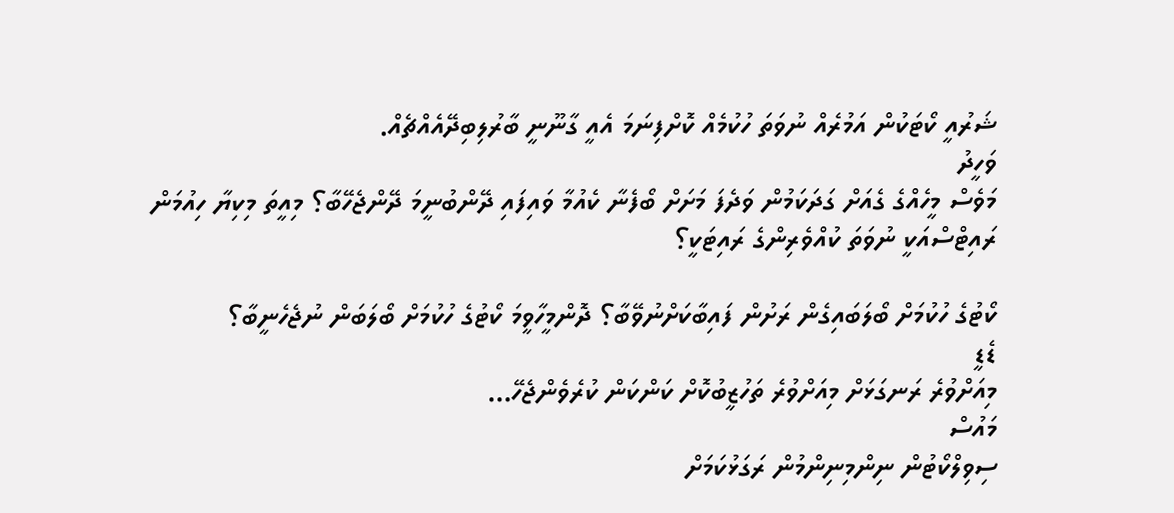ޝަރުއީ ކޯޓަކުން އަމުރެއް ނުވަތަ ހުކުމެއް ކޮށްފިނަމަ އެއީ ގާނޫނީ ބާރުލިބިދޭއެއްޗެއް.
ވަހީދު
މަވެސް މީހެއްގެ ގެއަށް ގަދަކަމުން ވަދެފަ މަށަށް ބޯފެނާ ކެއުމާ ވައިފައި ދޭންބުނީމަ ދޭންޖެހޭބާ؟ މިއީތަ މިކިޔާ ހިއުމަން ރައިޓްސްއަކީ ނުވަތަ ކުއްވެރިންގެ ރައިޓަކީ؟

ކޯޓުގެ ހުކުމަށް ބޯލަބައިގެން ރަށުން ފައިބާކަށްނުވޭބާ؟ ދޮންމީހާވީމަ ކޯޓުގެ ހުކުމަށް ބޯލަބަން ނުޖެހެނީބާ؟
ޑެޑީ
މިއަށްވުރެ ރަނގަޅަށް މިއަށްވުރެ ތަހުޒީބުކޮށް ކަންކަން ކުރެވެންޖެހޭ…
މައުސް
ސިވިލްކޯޓުން ނިންމިނިންމުން ރަގަޅުކަމަށް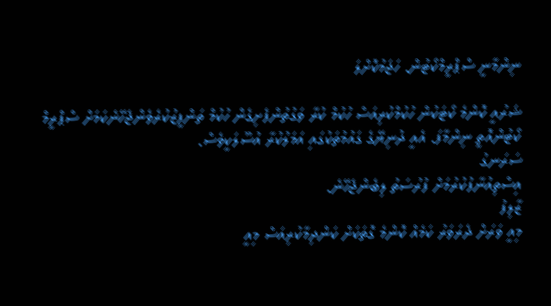ނިންމާނީ ސްޕްރީމްކޯޓުން. ހަޖަމުކޮށްލަ

ޝަރުއީ ކޮންމެ ކޯޓަކުން ހުކުމްކުރިއަސް ހުކުމް ކުރާ ވަގުތުންފެށިގެން ހުކުމް ތަންފީޒުކުރެވެންޖެހޭނެކަމަށް ސްޕްރީމް ކޯޓުންއޮތީ ނިންމާފަ. އެއީ ދުނިޔޭގެ ގައުމުތަކުގައި އަމަލުކުރާ އުސޫލަކީވެސް.
ސަރަނގު
އިސްތިއުނާފުކުރުމަށް ފުރުސަތު ލިބެންޖެހޭނެ.
ޒާލިފު
މިއީ ވަރަށް ދެރަވަރު ކަމެއް ކޮންމެ ގޮތަކަށް ކަންދިމާކުރިއަސް މިއީ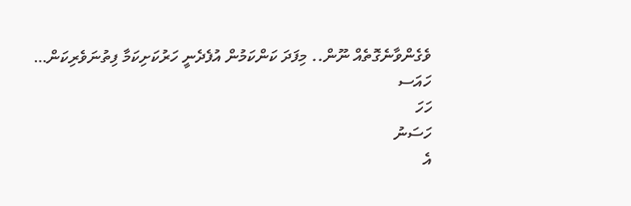ވެގެންވާނެގޮތެއް ނޫން.. މިފަދަ ކަންކަމުން އުފެދެނީ ހަރުކަށިކަމާ ފިތުނަވެރިކަން…
ހައަސ
ހަހަ
ހަސަނު
އެ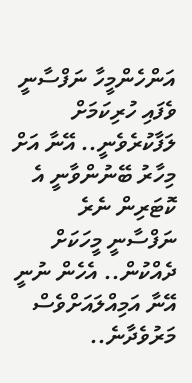އަންހެންމީހާ ނަފްސާނީ ވެފައި ހުރިކަމަށް ލަފާކުރެވެނީ.. އޭނާ އަށް މިހާރު ބޭނުންވާނީ އެ ކޮޓަރިން ނެރެ ނަފްސާނީ މީހަކަށް ދެއްކުން.. އެހެން ނުނީ އޭނާ އަމިއްލައަށްވެސް މަރުވެދާނެ..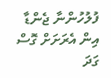ފުލުހުންނާ ޖެންޑާ އިން އެރަށަށް ގޮސް ގަދަ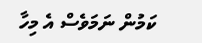ކަމުން ނަމަވެސް އެ މިހާ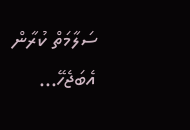ސަލާމަތް ކުރާން އެބަޖެހޭ...